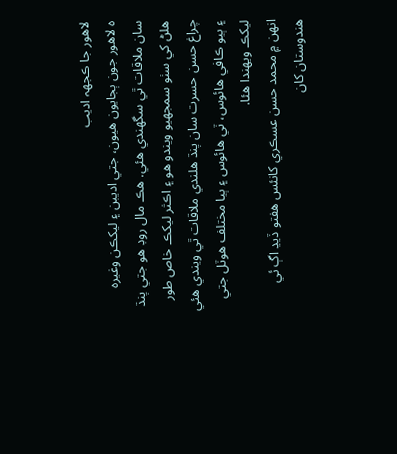لاهور جا ڪجهہ اديب
ہ لاهور جون ٻجايون هيون، جتي اديبن ۽ ليکڪن وغيرہ سان ملاقات ٿي سگهندي هئي. هڪ مال روڊ هو جتي پنڌ هلڻ کي سٺو سمجهيو ويندو هو ۽ اڪثر ليکڪ خاص طور چراغ حسن حسرت سان پنڌ هلندي ملاقات ٿي ويندي هئي ۽ ٻيو ڪافي هائوس، ٽي هائوس ۽ ٻيا مختلف هوٽل جتي ليکڪ ويھندا هئا.
انھن ۾ محمد حسن عسڪري کانئس هفتو ڏيڍ اڳ ئي هندوستان کان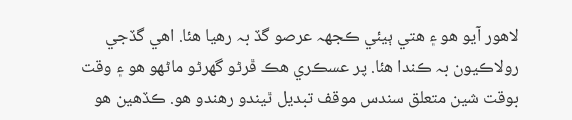لاهور آيو هو ۽ هتي ٻيئي ڪجهہ عرصو گڏ بہ رهيا هئا. اهي گڏجي رولاڪيون بہ ڪندا هئا. پر عسڪري هڪ ڦرڻو گهرڻو ماڻھو هو ۽ وقت بوقت شين متعلق سندس موقف تبديل ٿيندو رهندو هو. ڪڏهين هو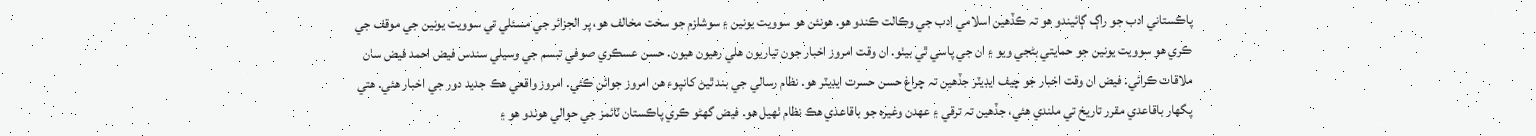پاڪستاني ادب جو راڳ ڳائيندو هو تہ ڪڏهين اسلامي ادب جي وڪالت ڪندو هو. هونئن هو سوويت يونين ۽ سوشلزم جو سخت مخالف هو، پر الجزائر جي مسئلي تي سوويت يونين جي موقف جي ڪري هو سوويت يونين جو حمايتي بڻجي ويو ۽ ان جي پاسي ٿي بيٺو. ان وقت امروز اخبار جون تياريون هلي رهيون هيون. حسن عسڪري صوفي تبسم جي وسيلي سندس فيض احمد فيض سان ملاقات ڪرائي. فيض ان وقت اخبار جو چيف ايڊيٽر جڏهين تہ چراغ حسن حسرت ايڊيٽر هو. نظام رسالي جي بند ٿيڻ کانپوء هن امروز جوائن ڪئي. امروز واقعي هڪ جديد دور جي اخبار هئي. هتي پگهار باقاعدي مقرر تاريخ تي ملندي هئي، جڏهين تہ ترقي ۽ عھدن وغيرہ جو باقاعدي هڪ نظام ٺھيل هو. فيض گهڻو ڪري پاڪستان ٽائمز جي حوالي هوندو هو ۽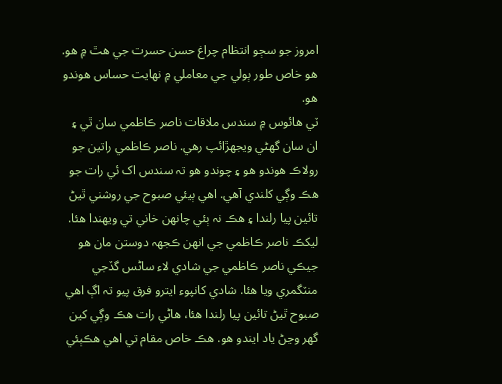امروز جو سڄو انتظام چراغ حسن حسرت جي هٿ ۾ هو. هو خاص طور ٻولي جي معاملي ۾ نھايت حساس هوندو هو.
ٽي هائوس ۾ سندس ملاقات ناصر ڪاظمي سان ٿي ۽ ان سان گهڻي ويجهڙائپ رهي. ناصر ڪاظمي راتين جو رولاڪ هوندو هو ۽ چوندو هو تہ سندس اک ئي رات جو هڪ وڳي کلندي آهي. اهي ٻيئي صبوح جي روشني ٿيڻ تائين پيا رلندا ۽ هڪ نہ ٻئي چانھن خاني تي ويھندا هئا. ليکڪ ناصر ڪاظمي جي انھن ڪجهہ دوستن مان هو جيڪي ناصر ڪاظمي جي شادي لاء ساڻس گڏجي منٽگمري ويا هئا. شادي کانپوء ايترو فرق پيو تہ اڳ اهي صبوح ٿيڻ تائين پيا رلندا هئا، هاڻي رات هڪ وڳي کين گهر وڃڻ ياد ايندو هو. هڪ خاص مقام تي اهي هڪٻئي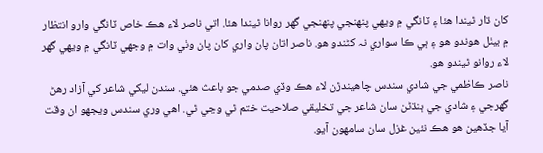کان ڌار ٿيندا هئا ۽ ٽانگي ۾ ويھي پنھنجي پنھنجي گهر روانا ٿيندا هئا. اتي ناصر لاء هڪ خاص ٽانگي وارو انتظار ۾ بيٺل هوندو هو ۽ ٻي ڪا سواري نہ کڻندو هو. ناصر اتان پان واري کان پان وٺي وات ۾ وجهي ٽانگي ۾ ويھي گهر لاء روانو ٿيندو هو.
ناصر ڪاظمي جي شادي سندس چاهيندڙن لاء هڪ وڏي صدمي جو باعث هئي. سندن ليکي شاعر کي آزاد رهڻ گهرجي ۽ شادي جي ٻنڌڻن سان شاعر جي تخليقي صلاحيت ختم ٿي وڃي ٿي. اهي وري سندس ويجهو ان وقت آيا جڏهين هو هڪ نئين غزل سان سامھون آيو.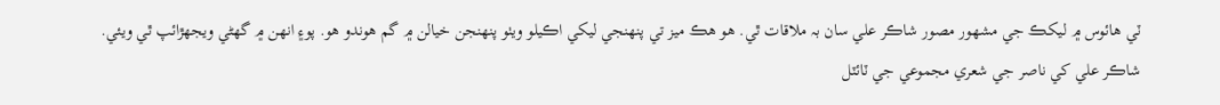ٽي هائوس ۾ ليکڪ جي مشھور مصور شاڪر علي سان بہ ملاقات ٿي. هو هڪ ميز تي پنھنجي ليکي اڪيلو ويٺو پنھنجن خيالن ۾ گم هوندو هو. پو۽ انھن ۾ گهڻي ويجهڙائپ ٿي ويئي. شاڪر علي کي ناصر جي شعري مجموعي جي ٽائٽل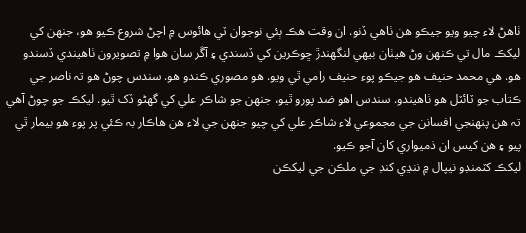ٺاهڻ لاء چيو ويو جيڪو هن ٺاهي ڏنو. ان وقت هڪ ٻئي نوجوان ٽي هائوس ۾ اچڻ شروع ڪيو هو، جنھن کي ليکڪ مال تي ڪنھن وڻ هيٺان بيھي لنگهندڙ ڇوڪرين کي ڏسندي ۽ آڱر سان هوا ۾ تصويرون ٺاهيندي ڏسندو هو. هي محمد حنيف هو جيڪو پوء حنيف رامي ٿي ويو. هو مصوري ڪندو هو. سندس چوڻ هو تہ ناصر جي ڪتاب جو ٽائٽل هو ٺاهيندو. سندس اهو ضد پورو ٿيو، جنھن جو شاڪر علي کي گهڻو ڏک ٿيو. ليکڪ جو چوڻ آهي تہ هن پنھنجي افسانن جي مجموعي لاء شاڪر علي کي چيو جنھن جي لاء هن هاڪار بہ ڪئي پر پوء هو بيمار ٿي پيو ۽ هن کيس ان ذميواري کان آجو ڪيو.
ليکڪ کٽمنڊو نيپال ۾ ننڍي کنڊ جي ملڪن جي ليکڪن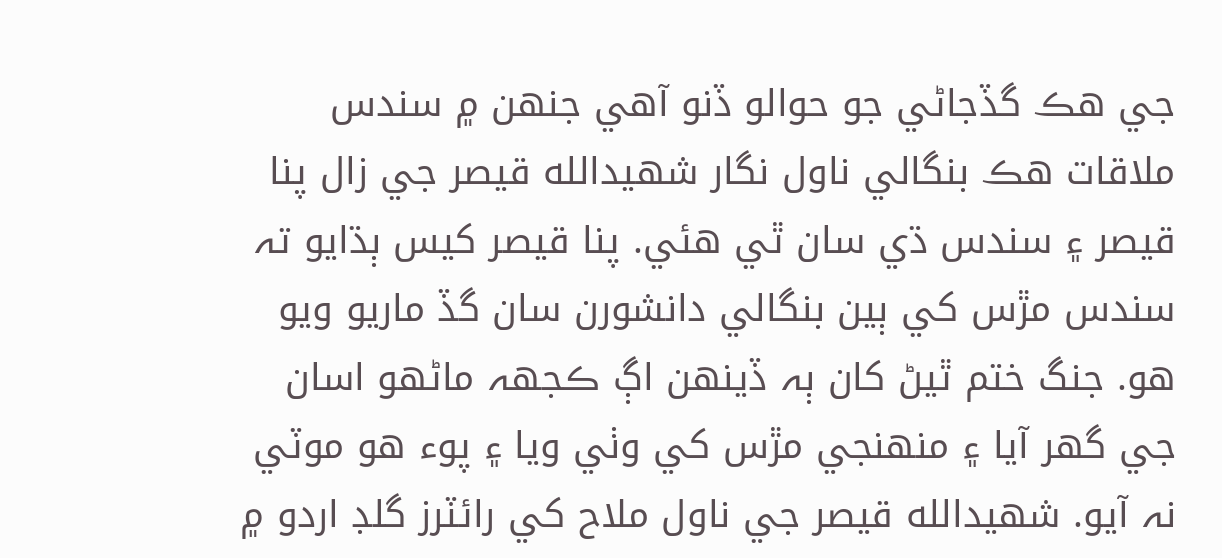جي هڪ گڏجاڻي جو حوالو ڏنو آهي جنھن ۾ سندس ملاقات هڪ بنگالي ناول نگار شھيدالله قيصر جي زال پنا قيصر ۽ سندس ڌي سان ٿي هئي. پنا قيصر کيس ٻڌايو تہ سندس مڙس کي ٻين بنگالي دانشورن سان گڏ ماريو ويو هو. جنگ ختم ٿيڻ کان ٻہ ڏينھن اڳ ڪجهہ ماڻھو اسان جي گهر آيا ۽ منھنجي مڙس کي وٺي ويا ۽ پوء هو موٽي نہ آيو. شھيدالله قيصر جي ناول ملاح کي رائٽرز گلڊ اردو ۾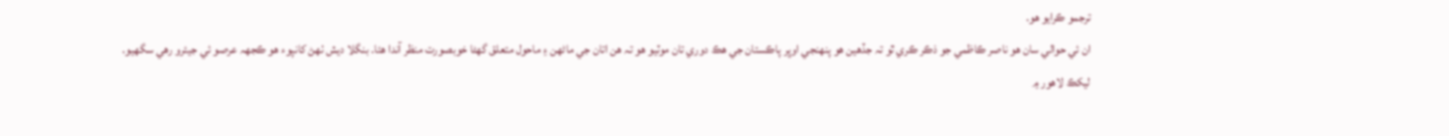ترجمو ڪرايو هو.
ان ئي حوالي سان هو ناصر ڪاظمي جو ذڪر ڪري ٿو تہ جڏهين هو پنھنجي اوڀر پاڪستان جي هڪ دوري تان موٽيو هو تہ هن اتان جي ماڻھن ۽ ماحول متعلق گهڻا خوبصورت منظر آندا هئا. بنگلا ديش ٺھڻ کانپوء هو ڪجهہ عرصو ئي جيئرو رهي سگهيو.
ليکڪ لاهور ۾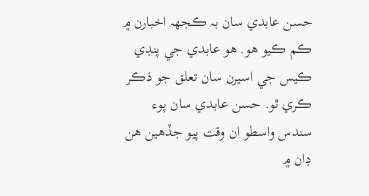حسن عابدي سان بہ ڪجهہ اخبارن ۾ ڪم ڪيو هو. هو عابدي جي پنڊي ڪيس جي اسيرن سان تعلق جو ذڪر ڪري ٿو. حسن عابدي سان پوء سندس واسطو ان وقت پيو جڏهين هن ڊان ۾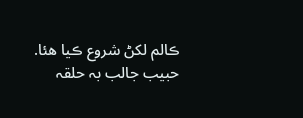ڪالم لکڻ شروع ڪيا هئا.
حبيب جالب بہ حلقہ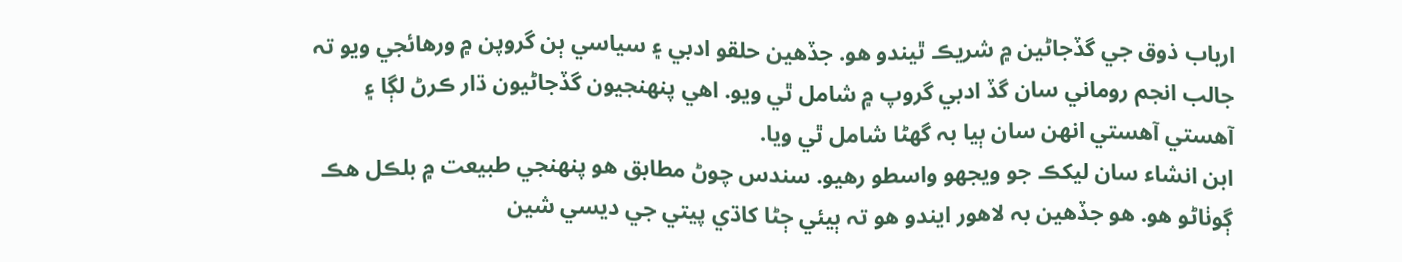ارباب ذوق جي گڏجاڻين ۾ شريڪ ٿيندو هو. جڏهين حلقو ادبي ۽ سياسي ٻن گروپن ۾ ورهائجي ويو تہ جالب انجم روماني سان گڏ ادبي گروپ ۾ شامل ٿي ويو. اهي پنھنجيون گڏجاڻيون ڌار ڪرڻ لڳا ۽ آهستي آهستي انھن سان ٻيا بہ گهڻا شامل ٿي ويا.
ابن انشاء سان ليکڪ جو ويجهو واسطو رهيو. سندس چوڻ مطابق هو پنھنجي طبيعت ۾ بلڪل هڪ ڳوٺاڻو هو. هو جڏهين بہ لاهور ايندو هو تہ ٻيئي ڄڻا کاڌي پيتي جي ديسي شين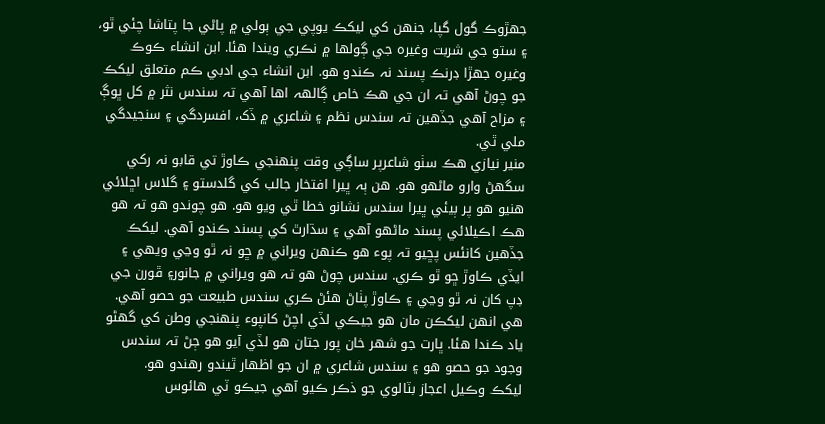جھڙوڪ گول گپا، جنھن کي ليکڪ يوپي جي ٻولي ۾ پاڻي جا پتاشا چئي ٿو، ۽ ستو جي شربت وغيرہ جي ڳولھا ۾ نڪري ويندا هئا. ابن انشاء ڪوڪ وغيرہ جھڙا ڊرنڪ پسند نہ ڪندو هو. ابن انشاء جي ادبي ڪم متعلق ليکڪ جو چوڻ آهي تہ ان جي هڪ خاص ڳالھہ اها آهي تہ سندس نثر ۾ کل ڀوڳ ۽ مزاح آهي جڏهين تہ سندس نظم ۽ شاعري ۾ ڏک، افسردگي ۽ سنجيدگي ملي ٿي.
منير نيازي هڪ سٺو شاعرپر ساڳي وقت پنھنجي ڪاوڙ تي قابو نہ رکي سگهڻ وارو ماڻھو هو. هن ٻہ ڀيرا افتخار جالب کي گلدستو ۽ گلاس اڇلائي هنيو هو پر ٻيئي ڀيرا سندس نشانو خطا ٿي ويو هو. هو چوندو هو تہ هو هڪ اڪيلائي پسند ماڻھو آهي ۽ سڌارٿ کي پسند ڪندو آهي. ليکڪ جڏهين کانئس پڇيو تہ پوء هو ڪنھن ويراني ۾ ڇو نہ ٿو وڃي ويھي ۽ ايڏي ڪاوڙ ڇو ٿو ڪري. سندس چوڻ هو تہ هو ويراني ۾ جانور۽ ڦورن جي ڊپ کان نہ ٿو وڃي ۽ ڪاوڙ پٺاڻ هئڻ ڪري سندس طبيعت جو حصو آهي. هي انھن ليکڪن مان هو جيڪي لڏي اچڻ کانپوء پنھنجي وطن کي گهڻو ياد ڪندا هئا. ڀارت جو شھر خان پور جتان هو لڏي آيو هو ڄڻ تہ سندس وجود جو حصو هو ۽ سندس شاعري ۾ ان جو اظھار ٿيندو رهندو هو.
ليکڪ وڪيل اعجاز بٽالوي جو ذڪر ڪيو آهي جيڪو ٽي هائوس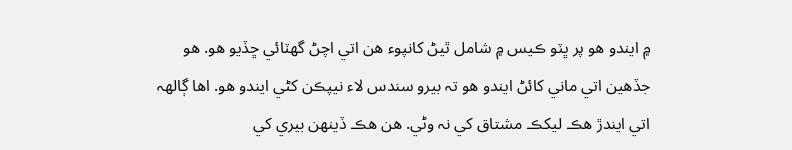۾ ايندو هو پر ڀٽو ڪيس ۾ شامل ٿيڻ کانپوء هن اتي اچڻ گهٽائي ڇڏيو هو. هو جڏهين اتي ماني کائڻ ايندو هو تہ بيرو سندس لاء نيپڪن کڻي ايندو هو. اها ڳالھہ اتي ايندڙ هڪ ليکڪ مشتاق کي نہ وڻي. هن هڪ ڏينھن بيري کي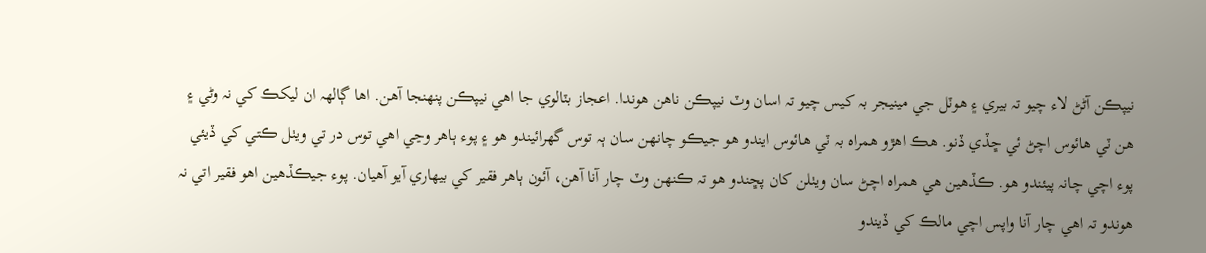نيپڪن آڻڻ لاء چيو تہ بيري ۽ هوٽل جي مينيجر بہ کيس چيو تہ اسان وٽ نيپڪن ناهن هوندا. اعجاز بٽالوي جا اهي نيپڪن پنھنجا آهن. اها ڳالھہ ان ليکڪ کي نہ وڻي ۽ هن ٽي هائوس اچڻ ئي ڇڏي ڏنو. هڪ اهڙو همراه بہ ٽي هائوس ايندو هو جيڪو چانھن سان ٻہ توس گهرائيندو هو ۽ پوء ٻاهر وڃي اهي توس در تي ويٺل ڪتي کي ڏيئي پوء اچي چانہ پيئندو هو. ڪڏهين هي همراه اچڻ سان ويٺلن کان پڇندو هو تہ ڪنھن وٽ چار آنا آهن، آئون ٻاهر فقير کي بيھاري آيو آهيان. پوء جيڪڏهين اهو فقير اتي نہ هوندو تہ اهي چار آنا واپس اچي مالڪ کي ڏيندو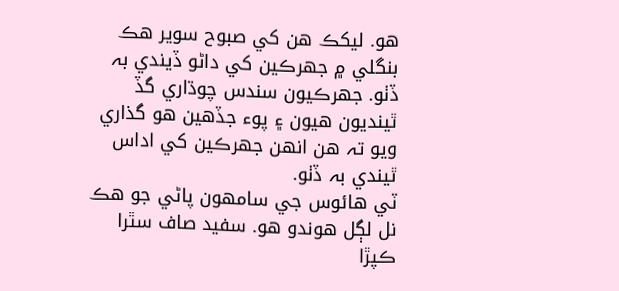هو. ليکڪ هن کي صبوح سوير هڪ بنگلي ۾ جهرڪين کي داڻو ڏيندي بہ ڏٺو. جهرڪيون سندس چوڌاري گڏ ٿينديون هيون ۽ پوء جڏهين هو گذاري ويو تہ هن انھن جهرڪين کي اداس ٿيندي بہ ڏٺو.
ٽي هائوس جي سامھون پاڻي جو هڪ نل لڳل هوندو هو. سفيد صاف سٿرا ڪپڙا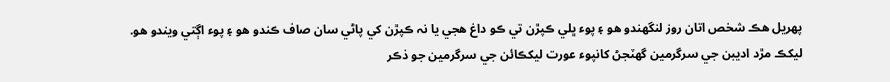پھريل هڪ شخص اتان روز لنگهندو هو ۽ پوء ڀلي ڪپڙن تي ڪو داغ هجي يا نہ ڪپڙن کي پاڻي سان صاف ڪندو هو ۽ پوء اڳتي ويندو هو.
ليکڪ مڙد اديبن جي سرگرمين گهٽجڻ کانپوء عورت ليکڪائن جي سرگرمين جو ذڪر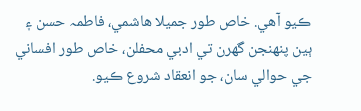ڪيو آهي. خاص طور جميلا هاشمي، فاطمہ حسن ۽ ٻين پنھنجن گهرن تي ادبي محفلن، خاص طور افساني جي حوالي سان، جو انعقاد شروع ڪيو.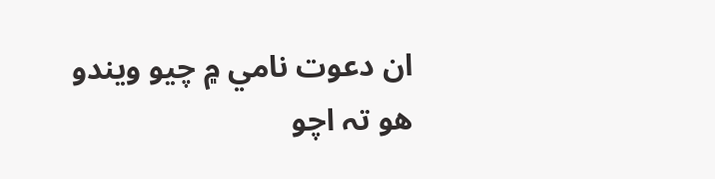ان دعوت نامي ۾ چيو ويندو هو تہ اچو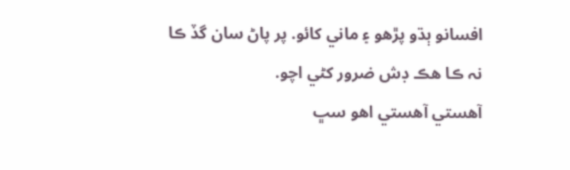افسانو ٻڌو پڙهو ۽ ماني کائو. پر پاڻ سان گڏ ڪا نہ ڪا هڪ ڊش ضرور کڻي اچو.
آهستي آهستي اهو سڀ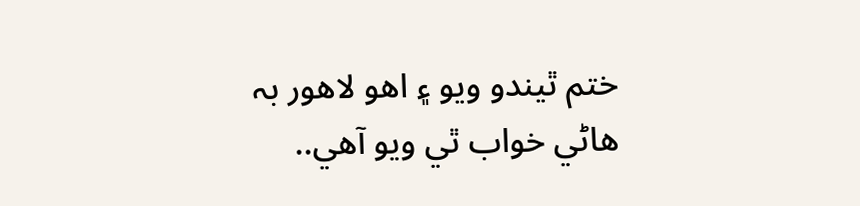ختم ٿيندو ويو ۽ اهو لاهور بہ هاڻي خواب ٿي ويو آهي..